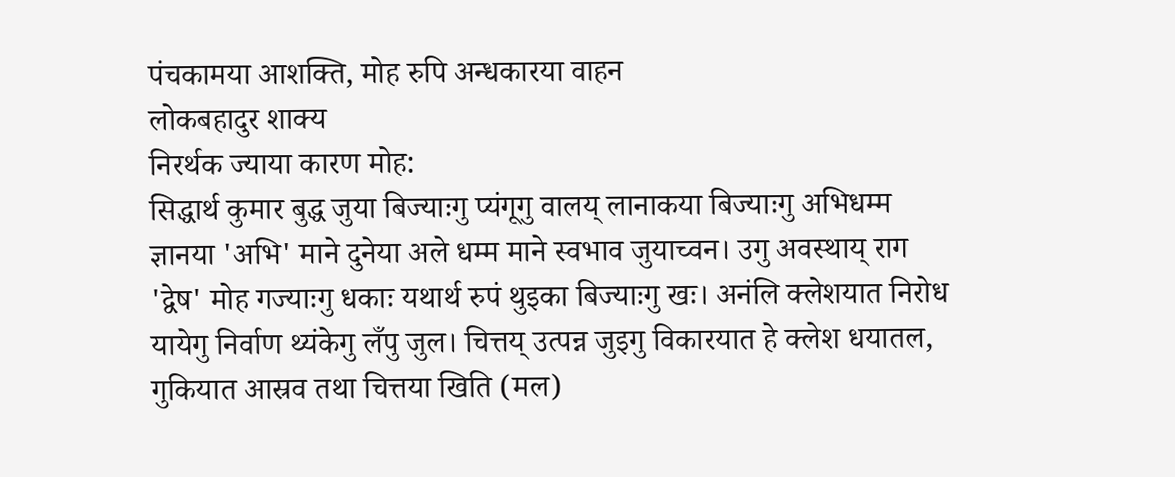पंचकामया आशक्ति, मोह रुपि अन्धकारया वाहन
लोकबहादुर शाक्य
निरर्थक ज्याया कारण मोह:
सिद्धार्थ कुमार बुद्ध जुया बिज्याःगु प्यंगूगु वालय् लानाकया बिज्याःगु अभिधम्म ज्ञानया 'अभि' माने दुनेया अले धम्म माने स्वभाव जुयाच्वन। उगु अवस्थाय् राग 'द्वेष' मोह गज्याःगु धकाः यथार्थ रुपं थुइका बिज्याःगु खः। अनंलि क्लेशयात निरोध यायेगु निर्वाण थ्यंकेगु लँपु जुल। चित्तय् उत्पन्न जुइगु विकारयात हे क्लेश धयातल, गुकियात आस्रव तथा चित्तया खिति (मल)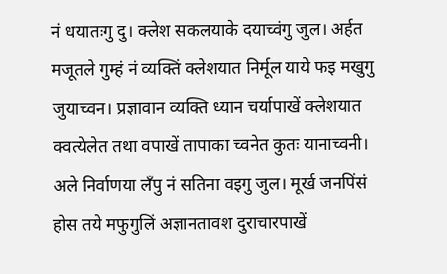नं धयातःगु दु। क्लेश सकलयाके दयाच्वंगु जुल। अर्हत मजूतले गुम्हं नं व्यक्तिं क्लेशयात निर्मूल याये फइ मखुगु जुयाच्वन। प्रज्ञावान व्यक्ति ध्यान चर्यापाखें क्लेशयात क्वत्येलेत तथा वपाखें तापाका च्वनेत कुतः यानाच्वनी। अले निर्वाणया लँपु नं सतिना वइगु जुल। मूर्ख जनपिंसं होस तये मफुगुलिं अज्ञानतावश दुराचारपाखें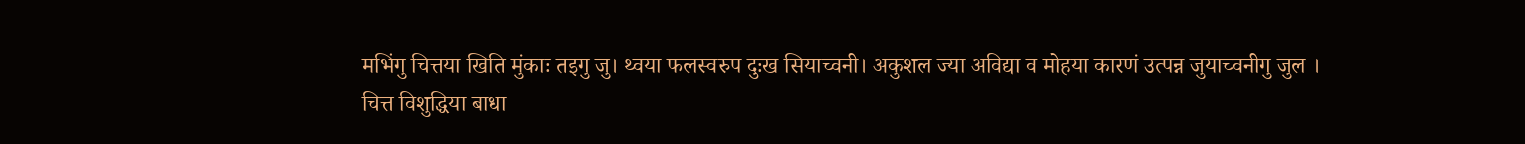मभिंगु चित्तया खिति मुंकाः तइगु जु। थ्वया फलस्वरुप दुःख सियाच्वनी। अकुशल ज्या अविद्या व मोहया कारणं उत्पन्न जुयाच्वनीगु जुल ।
चित्त विशुद्धिया बाधा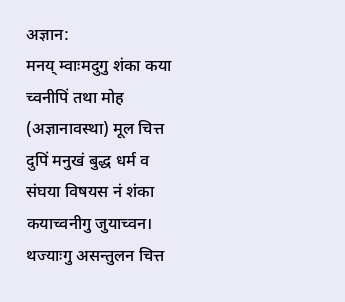अज्ञान:
मनय् म्वाःमदुगु शंका कया च्वनीपिं तथा मोह (अज्ञानावस्था) मूल चित्त दुपिं मनुखं बुद्ध धर्म व संघया विषयस नं शंका कयाच्वनीगु जुयाच्वन। थज्याःगु असन्तुलन चित्त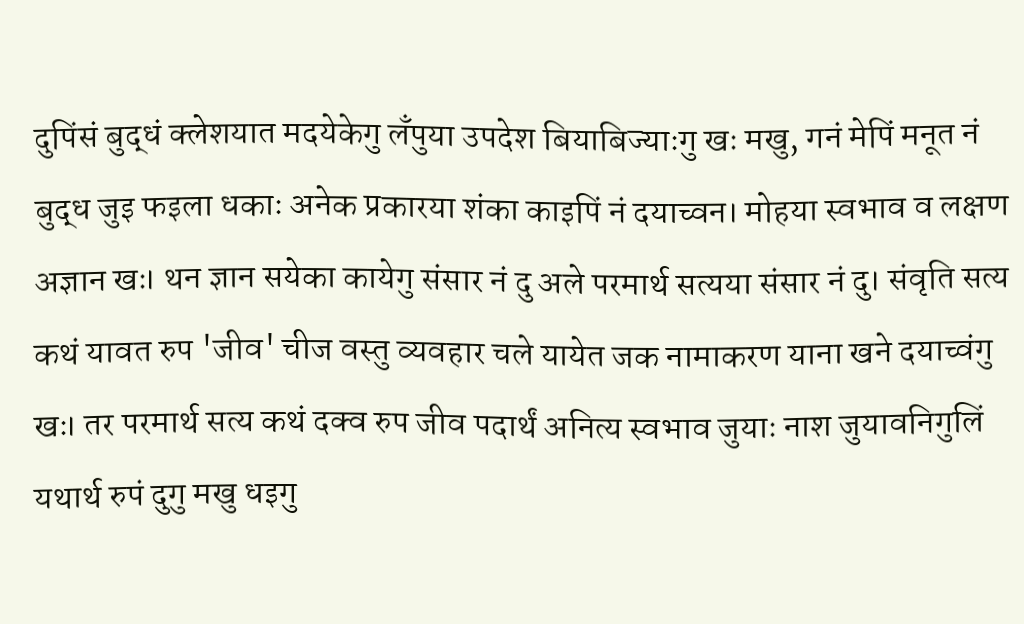दुपिंसं बुद्धं क्लेशयात मदयेकेगु लँपुया उपदेश बियाबिज्याःगु खः मखु, गनं मेपिं मनूत नं बुद्ध जुइ फइला धकाः अनेक प्रकारया शंका काइपिं नं दयाच्वन। मोहया स्वभाव व लक्षण अज्ञान खः। थन ज्ञान सयेका कायेगु संसार नं दु अले परमार्थ सत्यया संसार नं दु। संवृति सत्य कथं यावत रुप 'जीव' चीज वस्तु व्यवहार चले यायेत जक नामाकरण याना खने दयाच्वंगु खः। तर परमार्थ सत्य कथं दक्व रुप जीव पदार्थं अनित्य स्वभाव जुयाः नाश जुयावनिगुलिं यथार्थ रुपं दुगु मखु धइगु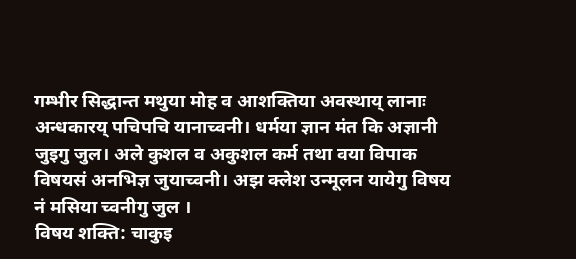गम्भीर सिद्धान्त मथुया मोह व आशक्तिया अवस्थाय् लानाः अन्धकारय् पचिपचि यानाच्वनी। धर्मया ज्ञान मंत कि अज्ञानी जुइगु जुल। अले कुशल व अकुशल कर्म तथा वया विपाक विषयसं अनभिज्ञ जुयाच्वनी। अझ क्लेश उन्मूलन यायेगु विषय नं मसिया च्वनीगु जुल ।
विषय शक्ति: चाकुइ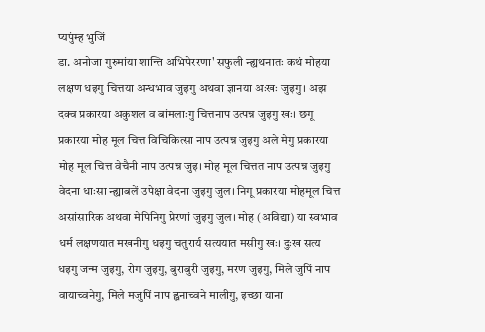प्यपुंम्ह भुजिं
डा. अनोजा गुरुमांया शान्ति अभिपेररणा' सफुली न्ह्यथनातः कथं मोहया लक्षण धइगु चित्तया अन्धभाव जुइगु अथवा ज्ञानया अःखः जुइगु। अझ दक्व प्रकारया अकुशल व बांमलाःगु चित्तनाप उत्पन्न जुइगु खः। छगू प्रकारया मोह मूल चित्त विचिकित्सा नाप उत्पन्न जुइगु अले मेगु प्रकारया मोह मूल चित्त वेचैनी नाप उत्पन्न जुइ। मोह मूल चित्तत नाप उत्पन्न जुइगु वेदना धाःसा न्ह्याबलें उपेक्षा वेदना जुइगु जुल। निगू प्रकारया मोहमूल चित्त असांसारिक अथवा मेपिनिगु प्रेरणां जुइगु जुल। मोह (अविद्या) या स्वभाव धर्म लक्षणयात मखनीगु धइगु चतुरार्य सत्ययात मसीगु खः। दुःख सत्य धइगु जन्म जुइगु, रोग जुइगु, बुराबुरी जुइगु, मरण जुइगु, मिले जुपिं नाप वायाच्वनेगु, मिले मजुपिं नाप ह्वनाच्वने मालीगु, इच्छा याना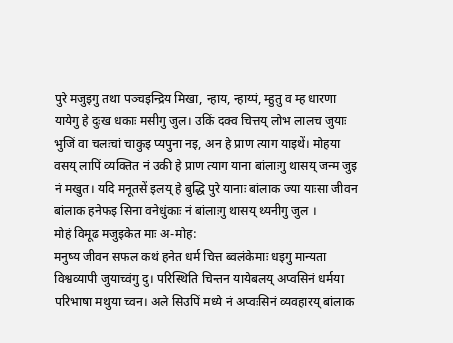पुरे मजुइगु तथा पञ्चइन्द्रिय मिखा, न्हाय, न्हाय्पं, म्हुतु व म्ह धारणा यायेगु हे दुःख धकाः मसीगु जुल। उकिं दक्व चित्तय् लोभ लालच जुयाः भुजिं वा चलःचां चाकुइ प्यपुना नइ, अन हे प्राण त्याग याइथें। मोहया वसय् लापिं व्यक्तित नं उकी हे प्राण त्याग याना बांलाःगु थासय् जन्म जुइ नं मखुत। यदि मनूतसें इलय् हे बुद्धि पुरे यानाः बांलाक ज्या याःसा जीवन बांलाक हनेफइ सिना वनेधुंकाः नं बांलाःगु थासय् थ्यनीगु जुल ।
मोहं विमूढ मजुइकेत माः अ-मोह:
मनुष्य जीवन सफल कथं हनेत धर्म चित्त ब्वलंकेमाः धइगु मान्यता विश्वव्यापी जुयाच्वंगु दु। परिस्थिति चिन्तन यायेबलय् अप्वसिनं धर्मया परिभाषा मथुया च्वन। अले सिउपिं मध्ये नं अप्वःसिनं व्यवहारय् बांलाक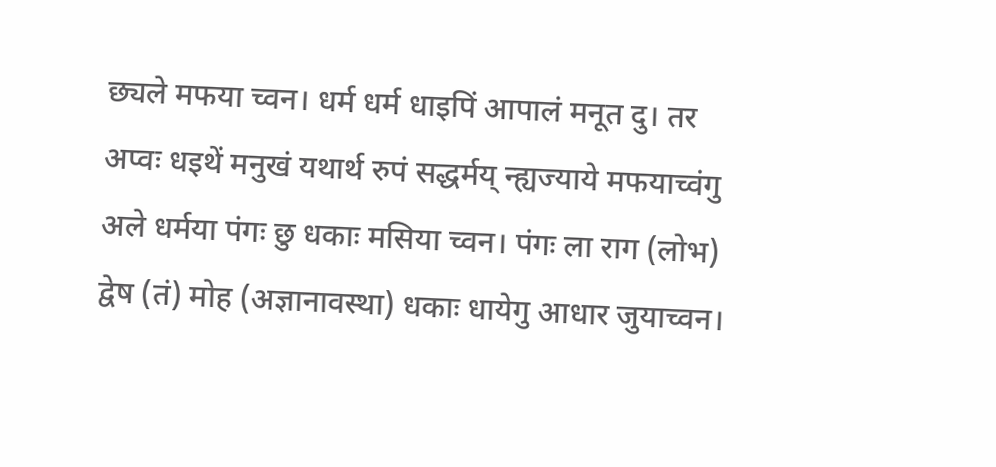छ्यले मफया च्वन। धर्म धर्म धाइपिं आपालं मनूत दु। तर अप्वः धइथें मनुखं यथार्थ रुपं सद्धर्मय् न्ह्यज्याये मफयाच्वंगु अले धर्मया पंगः छु धकाः मसिया च्वन। पंगः ला राग (लोभ) द्वेष (तं) मोह (अज्ञानावस्था) धकाः धायेगु आधार जुयाच्वन।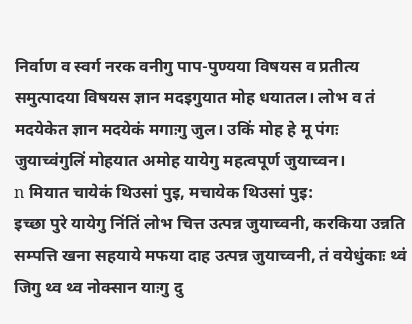निर्वाण व स्वर्ग नरक वनीगु पाप-पुण्यया विषयस व प्रतीत्य समुत्पादया विषयस ज्ञान मदइगुयात मोह धयातल। लोभ व तं मदयेकेत ज्ञान मदयेकं मगाःगु जुल। उकिं मोह हे मू पंगः जुयाच्वंगुलिं मोहयात अमोह यायेगु महत्वपूर्ण जुयाच्वन।
n मियात चायेकं थिउसां पुइ, मचायेक थिउसां पुइ:
इच्छा पुरे यायेगु निंतिं लोभ चित्त उत्पन्न जुयाच्वनी, करकिया उन्नति सम्पत्ति खना सहयाये मफया दाह उत्पन्न जुयाच्वनी, तं वयेधुंकाः थ्वं जिगु थ्व थ्व नोक्सान याःगु दु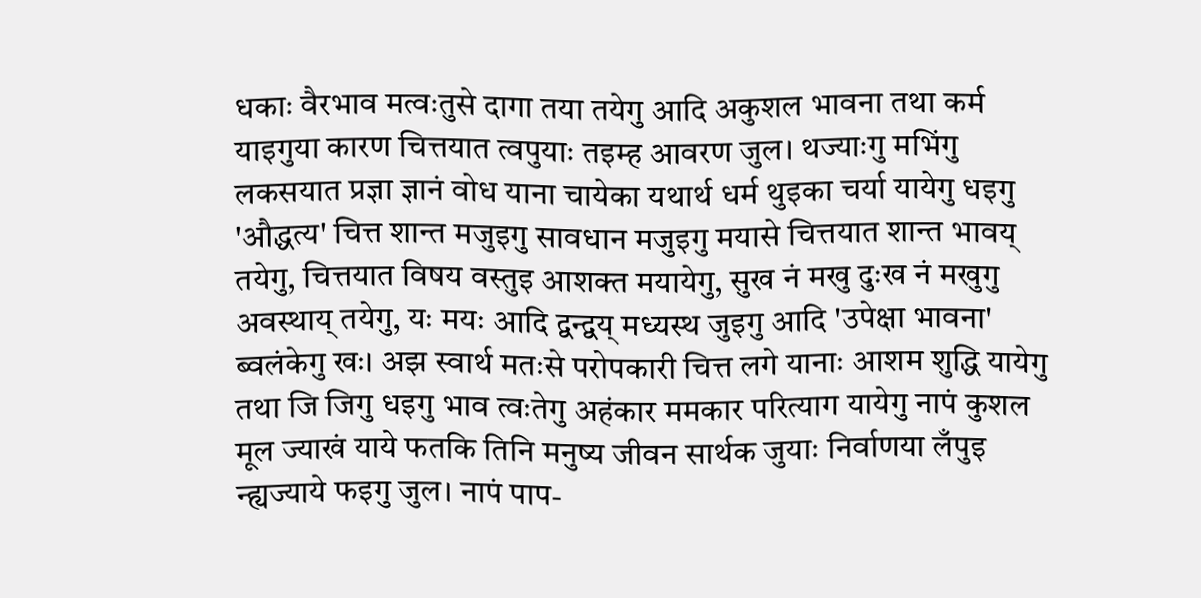धकाः वैरभाव मत्वःतुसे दागा तया तयेगु आदि अकुशल भावना तथा कर्म याइगुया कारण चित्तयात त्वपुयाः तइम्ह आवरण जुल। थज्याःगु मभिंगु लकसयात प्रज्ञा ज्ञानं वोध याना चायेका यथार्थ धर्म थुइका चर्या यायेगु धइगु 'औद्धत्य' चित्त शान्त मजुइगु सावधान मजुइगु मयासे चित्तयात शान्त भावय् तयेगु, चित्तयात विषय वस्तुइ आशक्त मयायेगु, सुख नं मखु दुःख नं मखुगु अवस्थाय् तयेगु, यः मयः आदि द्वन्द्वय् मध्यस्थ जुइगु आदि 'उपेक्षा भावना' ब्वलंकेगु खः। अझ स्वार्थ मतःसे परोपकारी चित्त लगे यानाः आशम शुद्धि यायेगु तथा जि जिगु धइगु भाव त्वःतेगु अहंकार ममकार परित्याग यायेगु नापं कुशल मूल ज्याखं याये फतकि तिनि मनुष्य जीवन सार्थक जुयाः निर्वाणया लँपुइ न्ह्यज्याये फइगु जुल। नापं पाप-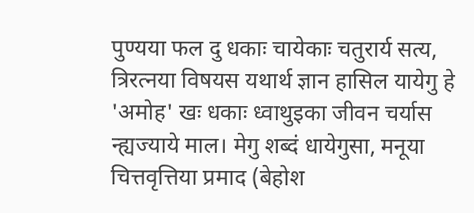पुण्यया फल दु धकाः चायेकाः चतुरार्य सत्य, त्रिरत्नया विषयस यथार्थ ज्ञान हासिल यायेगु हे 'अमोह' खः धकाः ध्वाथुइका जीवन चर्यास न्ह्यज्याये माल। मेगु शब्दं धायेगुसा, मनूया चित्तवृत्तिया प्रमाद (बेहोश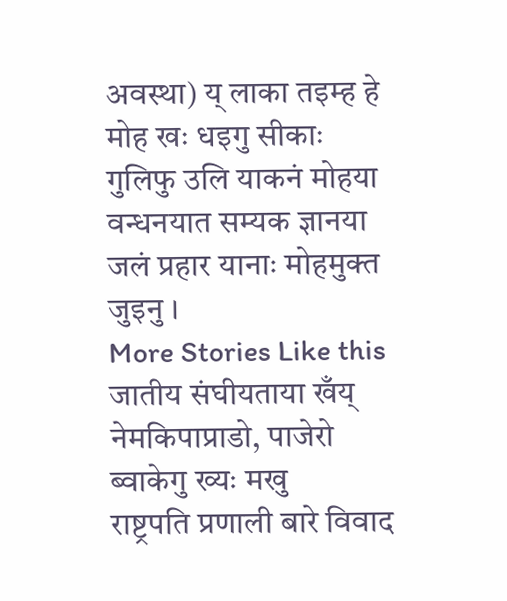अवस्था) य् लाका तइम्ह हे मोह खः धइगु सीकाः गुलिफु उलि याकनं मोहया वन्धनयात सम्यक ज्ञानया जलं प्रहार यानाः मोहमुक्त जुइनु ।
More Stories Like this
जातीय संघीयताया खँय् नेमकिपाप्राडो, पाजेरो ब्वाकेगु ख्यः मखु
राष्ट्रपति प्रणाली बारे विवाद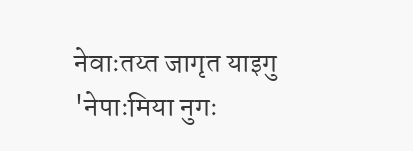नेवाःतय्त जागृत याइगु 'नेपाःमिया नुगः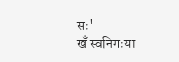सः'
खँ स्वनिगःया